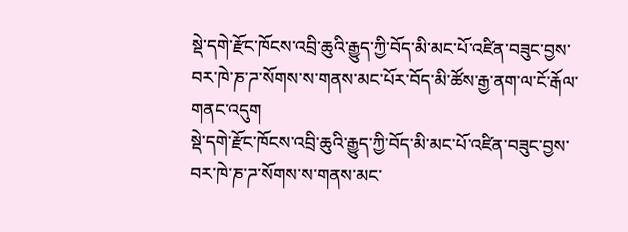སྡེ་དགེ་རྫོང་ཁོངས་འབྲི་ཆུའི་རྒྱུད་ཀྱི་བོད་མི་མང་པོ་འཛིན་བཟུང་བྱས་བར་ཁེ་ཎ་ཌ་སོགས་ས་གནས་མང་པོར་བོད་མི་ཚོས་རྒྱ་ནག་ལ་ངོ་རྒོལ་གནང་འདུག
སྡེ་དགེ་རྫོང་ཁོངས་འབྲི་ཆུའི་རྒྱུད་ཀྱི་བོད་མི་མང་པོ་འཛིན་བཟུང་བྱས་བར་ཁེ་ཎ་ཌ་སོགས་ས་གནས་མང་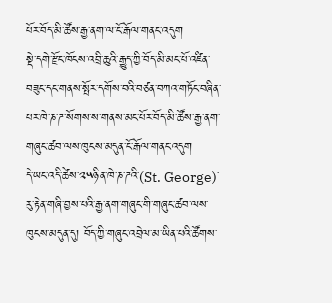པོར་བོད་མི་ཚོས་རྒྱ་ནག་ལ་ངོ་རྒོལ་གནང་འདུག
སྡེ་དགེ་རྫོང་ཁོངས་འབྲི་ཆུའི་རྒྱུད་ཀྱི་བོད་མི་མང་པོ་འཛིན་བཟུང་དང་གནས་སྤོར་དགོས་བའི་བཙན་བཀའ་གཏོང་བཞིན་པར་ཁེ་ཎ་ཌ་སོགས་ས་གནས་མང་པོར་བོད་མི་ཚོས་རྒྱ་ནག་གཞུང་ཚབ་ལས་ཁུངས་མདུན་ངོ་རྒོལ་གནང་འདུག
དེ་ཡང་འདི་ཚེས་༢༥ཉིན་ཁེ་ཎ་ཌའི་(St. George)་རུ་རྟེན་གཞི་བྱས་པའི་རྒྱ་ནག་གཞུང་གི་གཞུང་ཚབ་ལས་ཁུངས་མདུན་དུ། བོད་ཀྱི་གཞུང་འབྲེལ་མ་ཡིན་པའི་ཚོགས་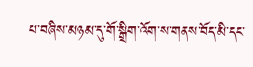པ་བཞིས་མཉམ་དུ་གོ་སྒྲིག་འོག་ས་གནས་བོད་མི་དང་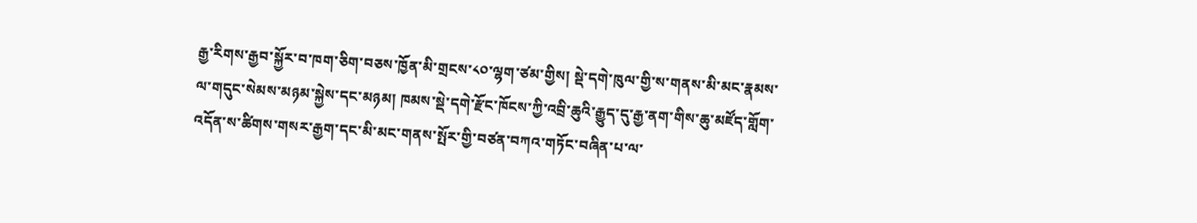རྒྱ་རིགས་རྒྱབ་སྐྱོར་བ་ཁག་ཅིག་བཅས་ཁྱོན་མི་གྲངས་༨༠་ལྷག་ཙམ་གྱིས། སྡེ་དགེ་ཁུལ་གྱི་ས་གནས་མི་མང་རྣམས་ལ་གདུང་སེམས་མཉམ་སྐྱེས་དང་མཉམ། ཁམས་སྡེ་དགེ་རྫོང་ཁོངས་ཀྱི་འབྲི་ཆུའི་རྒྱུད་དུ་རྒྱ་ནག་གིས་ཆུ་མཛོད་གློག་འདོན་ས་ཚིགས་གསར་རྒྱག་དང་མི་མང་གནས་སྤོར་གྱི་བཙན་བཀའ་གཏོང་བཞིན་པ་ལ་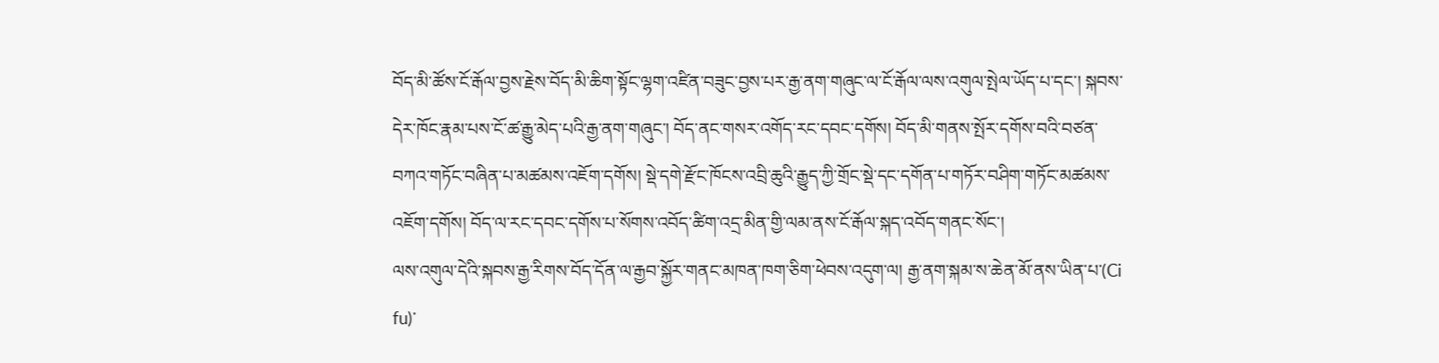བོད་མི་ཚོས་ངོ་རྒོལ་བྱས་རྗེས་བོད་མི་ཆིག་སྟོང་ལྷག་འཛིན་བཟུང་བྱས་པར་རྒྱ་ནག་གཞུང་ལ་ངོ་རྒོལ་ལས་འགུལ་སྤེལ་ཡོད་པ་དང་། སྐབས་དེར་ཁོང་རྣམ་པས་ངོ་ཚ་རྒྱུ་མེད་པའི་རྒྱ་ནག་གཞུང་། བོད་ནང་གསར་འགོད་རང་དབང་དགོས། བོད་མི་གནས་སྤོར་དགོས་བའི་བཙན་བཀའ་གཏོང་བཞིན་པ་མཚམས་འཇོག་དགོས། སྡེ་དགེ་རྫོང་ཁོངས་འབྲི་ཆུའི་རྒྱུད་ཀྱི་གྲོང་སྡེ་དང་དགོན་པ་གཏོར་བཤིག་གཏོང་མཚམས་འཇོག་དགོས། བོད་ལ་རང་དབང་དགོས་པ་སོགས་འབོད་ཚིག་འདྲ་མིན་གྱི་ལམ་ནས་ངོ་རྒོལ་སྐད་འབོད་གནང་སོང་།
ལས་འགུལ་དེའི་སྐབས་རྒྱ་རིགས་བོད་དོན་ལ་རྒྱབ་སྐྱོར་གནང་མཁན་ཁག་ཅིག་ཕེབས་འདུག་ལ། རྒྱ་ནག་སྐམ་ས་ཆེན་མོ་ནས་ཡིན་པ་(Ci fu)་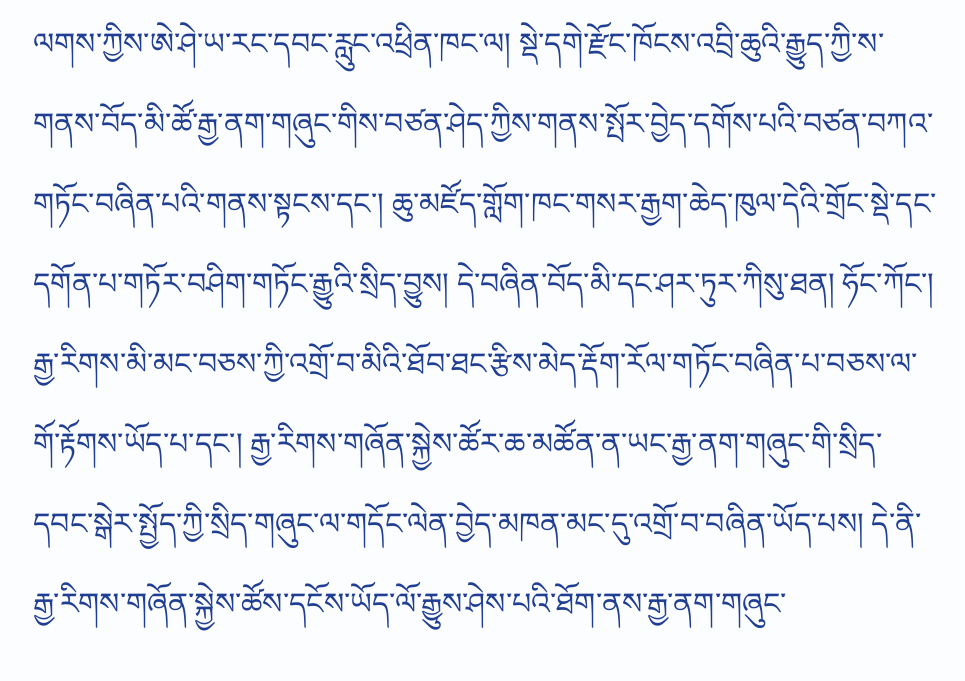ལགས་ཀྱིས་ཨེ་ཤེ་ཡ་རང་དབང་རླུང་འཕྲིན་ཁང་ལ། སྡེ་དགེ་རྫོང་ཁོངས་འབྲི་ཆུའི་རྒྱུད་ཀྱི་ས་གནས་བོད་མི་ཚོ་རྒྱ་ནག་གཞུང་གིས་བཙན་ཤེད་ཀྱིས་གནས་སྤོར་བྱེད་དགོས་པའི་བཙན་བཀའ་གཏོང་བཞིན་པའི་གནས་སྟངས་དང་། ཆུ་མཛོད་གློག་ཁང་གསར་རྒྱག་ཆེད་ཁུལ་དེའི་གྲོང་སྡེ་དང་དགོན་པ་གཏོར་བཤིག་གཏོང་རྒྱུའི་སྲིད་བྱུས། དེ་བཞིན་བོད་མི་དང་ཤར་ཏུར་ཀིསུ་ཐན། ཧོང་ཀོང་། རྒྱ་རིགས་མི་མང་བཅས་ཀྱི་འགྲོ་བ་མིའི་ཐོབ་ཐང་རྩིས་མེད་རྡོག་རོལ་གཏོང་བཞིན་པ་བཅས་ལ་གོ་རྟོགས་ཡོད་པ་དང་། རྒྱ་རིགས་གཞོན་སྐྱེས་ཚོར་ཆ་མཚོན་ན་ཡང་རྒྱ་ནག་གཞུང་གི་སྲིད་དབང་སྒེར་སྤྱོད་ཀྱི་སྲིད་གཞུང་ལ་གདོང་ལེན་བྱེད་མཁན་མང་དུ་འགྲོ་བ་བཞིན་ཡོད་པས། དེ་ནི་རྒྱ་རིགས་གཞོན་སྐྱེས་ཚོས་དངོས་ཡོད་ལོ་རྒྱུས་ཤེས་པའི་ཐོག་ནས་རྒྱ་ནག་གཞུང་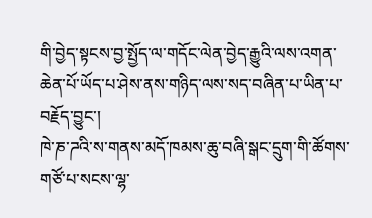གི་བྱེད་སྟངས་བྱ་སྤྱོད་ལ་གདོང་ལེན་བྱེད་རྒྱུའི་ལས་འགན་ཆེན་པོ་ཡོད་པ་ཤེས་ནས་གཉིད་ལས་སད་བཞིན་པ་ཡིན་པ་བརྗོད་བྱུང་།
ཁེ་ཎ་ཌའི་ས་གནས་མདོ་ཁམས་ཆུ་བཞི་སྒང་དྲུག་གི་ཚོགས་གཙོ་པ་སངས་ལྷ་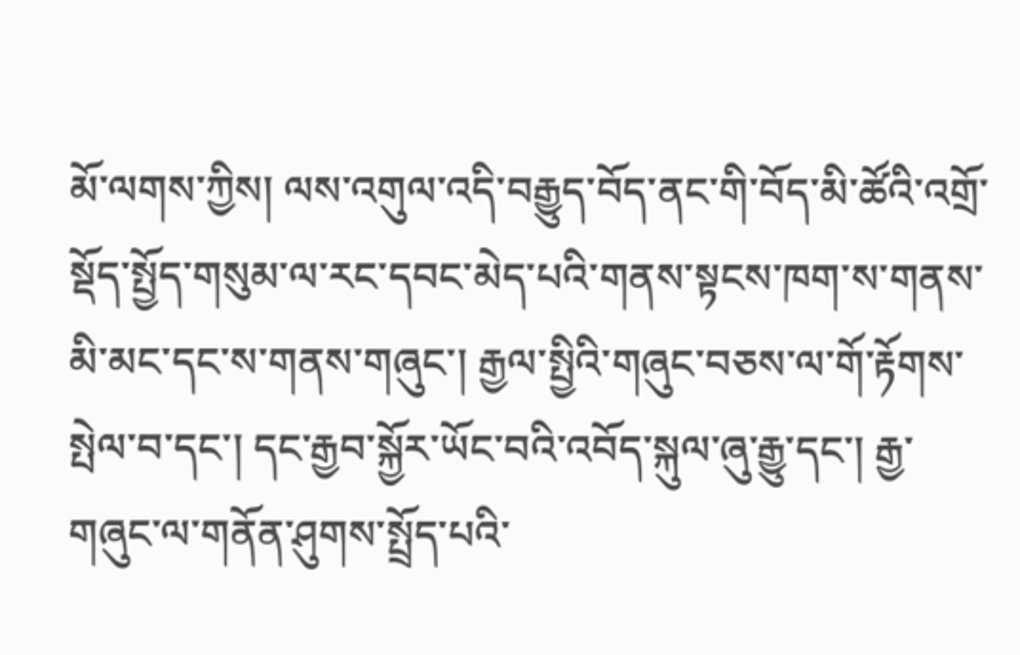མོ་ལགས་ཀྱིས། ལས་འགུལ་འདི་བརྒྱུད་བོད་ནང་གི་བོད་མི་ཚོའི་འགྲོ་སྡོད་སྤྱོད་གསུམ་ལ་རང་དབང་མེད་པའི་གནས་སྟངས་ཁག་ས་གནས་མི་མང་དང་ས་གནས་གཞུང་། རྒྱལ་སྤྱིའི་གཞུང་བཅས་ལ་གོ་རྟོགས་སྤེལ་བ་དང་། དང་རྒྱབ་སྐྱོར་ཡོང་བའི་འབོད་སྐུལ་ཞུ་རྒྱུ་དང་། རྒྱ་གཞུང་ལ་གནོན་ཤུགས་སྤྲོད་པའི་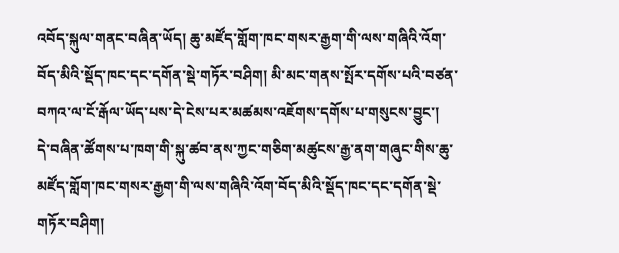འབོད་སྐུལ་གནང་བཞིན་ཡོད། ཆུ་མཛོད་གློག་ཁང་གསར་རྒྱག་གི་ལས་གཞིའི་འོག་བོད་མིའི་སྡོད་ཁང་དང་དགོན་སྡེ་གཏོར་བཤིག། མི་མང་གནས་སྤོར་དགོས་པའི་བཙན་བཀའ་ལ་ངོ་རྒོལ་ཡོད་པས་དེ་ངེས་པར་མཚམས་འཇོགས་དགོས་པ་གསུངས་བྱུང་།
དེ་བཞིན་ཚོགས་པ་ཁག་གི་སྐུ་ཚབ་ནས་ཀྱང་གཅིག་མཚུངས་རྒྱ་ནག་གཞུང་གིས་ཆུ་མཛོད་གློག་ཁང་གསར་རྒྱག་གི་ལས་གཞིའི་འོག་བོད་མིའི་སྡོད་ཁང་དང་དགོན་སྡེ་གཏོར་བཤིག།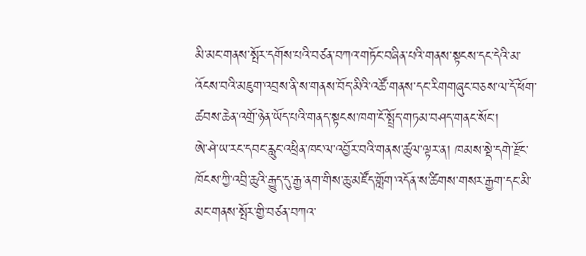མི་མང་གནས་སྤོར་དགོས་པའི་བཙན་བཀའ་གཏོང་བཞིན་པའི་གནས་སྟངས་དང་དེའི་མ་འོངས་བའི་མཇུག་འབྲས་ནི་ས་གནས་བོད་མིའི་འཚོ་གནས་དང་རིགགཞུང་བཅས་ལ་དོ་ཕོག་ཚབས་ཆེན་འགྲོ་ཉེན་ཡོད་པའི་གནད་སྟངས་ཁག་ངོ་སྤྲོད་གཏམ་བཤད་གནང་སོང་།
ཨེ་ཤེ་ཡ་རང་དབང་རླུང་འཕྲིན་ཁང་ལ་འབྱོར་བའི་གནས་ཚུལ་ལྟར་ན། ཁམས་སྡེ་དགེ་རྫོང་ཁོངས་ཀྱི་འབྲི་ཆུའི་རྒྱུད་དུ་རྒྱ་ནག་གིས་ཆུ་མཛོད་གློག་འདོན་ས་ཚིགས་གསར་རྒྱག་དང་མི་མང་གནས་སྤོར་གྱི་བཙན་བཀའ་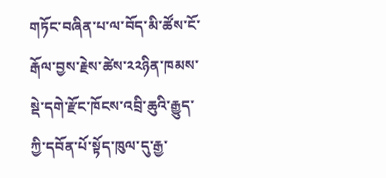གཏོང་བཞིན་པ་ལ་བོད་མི་ཚོས་ངོ་རྒོལ་བྱས་རྗེས་ཚེས་༢༢ཉིན་ཁམས་སྡེ་དགེ་རྫོང་ཁོངས་འབྲི་ཆུའི་རྒྱུད་ཀྱི་དབོན་པོ་སྟོད་ཁུལ་དུ་རྒྱ་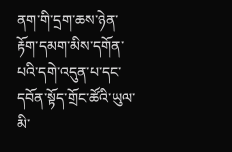ནག་གི་དྲག་ཆས་ཉེན་རྟོག་དམག་མིས་དགོན་པའི་དགེ་འདུན་པ་དང་དབོན་སྟོད་གྲོང་ཚོའི་ཡུལ་མི་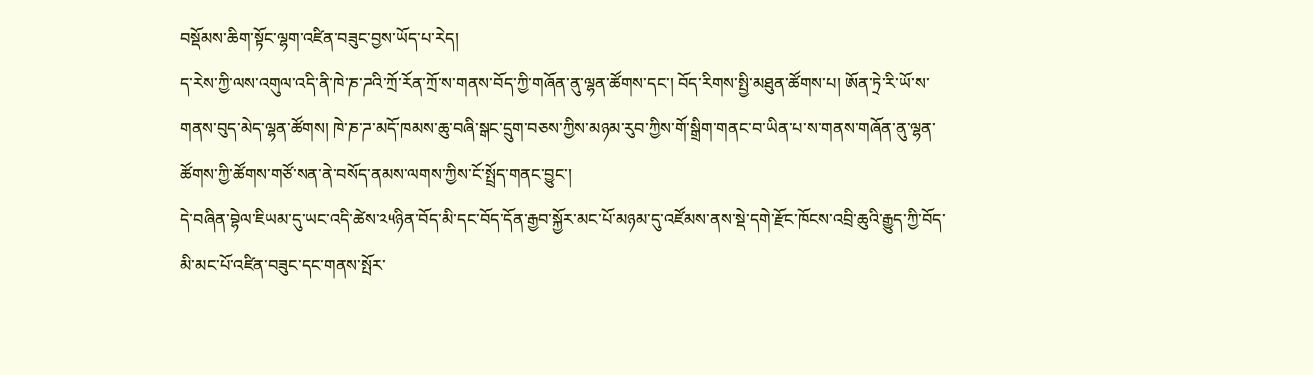བསྡོམས་ཆིག་སྟོང་ལྷག་འཛིན་བཟུང་བྱས་ཡོད་པ་རེད།
ད་རེས་ཀྱི་ལས་འགུལ་འདི་ནི་ཁེ་ཎ་ཌའི་ཀྲོ་རོན་ཀྲོ་ས་གནས་བོད་ཀྱི་གཞོན་ནུ་ལྷན་ཚོགས་དང་། བོད་རིགས་སྤྱི་མཐུན་ཚོགས་པ། ཨོན་ཏྲེ་རི་ཡོ་ས་གནས་བུད་མེད་ལྷན་ཚོགས། ཁེ་ཎ་ཌ་མདོ་ཁམས་ཆུ་བཞི་སྒང་དྲུག་བཅས་ཀྱིས་མཉམ་རུབ་ཀྱིས་གོ་སྒྲིག་གནང་བ་ཡིན་པ་ས་གནས་གཞོན་ནུ་ལྷན་ཚོགས་ཀྱི་ཚོགས་གཙོ་སན་ནེ་བསོད་ནམས་ལགས་ཀྱིས་ངོ་སྤྲོད་གནང་བྱུང་།
དེ་བཞིན་བྷེལ་ཇིཡམ་དུ་ཡང་འདི་ཚེས་༢༥ཉིན་བོད་མི་དང་བོད་དོན་རྒྱབ་སྐྱོར་མང་པོ་མཉམ་དུ་འཛོམས་ནས་སྡེ་དགེ་རྫོང་ཁོངས་འབྲི་ཆུའི་རྒྱུད་ཀྱི་བོད་མི་མང་པོ་འཛིན་བཟུང་དང་གནས་སྤོར་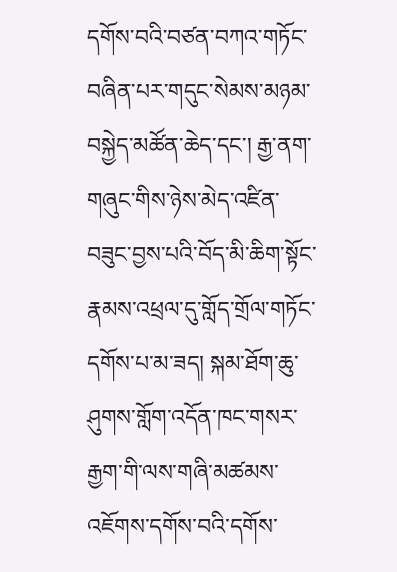དགོས་བའི་བཙན་བཀའ་གཏོང་བཞིན་པར་གདུང་སེམས་མཉམ་བསྐྱེད་མཚོན་ཆེད་དང་། རྒྱ་ནག་གཞུང་གིས་ཉེས་མེད་འཛིན་བཟུང་བྱས་པའི་བོད་མི་ཆིག་སྟོང་རྣམས་འཕྲལ་དུ་གློད་གྲོལ་གཏོང་དགོས་པ་མ་ཟད། སྐམ་ཐོག་ཆུ་ཤུགས་གློག་འདོན་ཁང་གསར་རྒྱག་གི་ལས་གཞི་མཚམས་འཇོགས་དགོས་བའི་དགོས་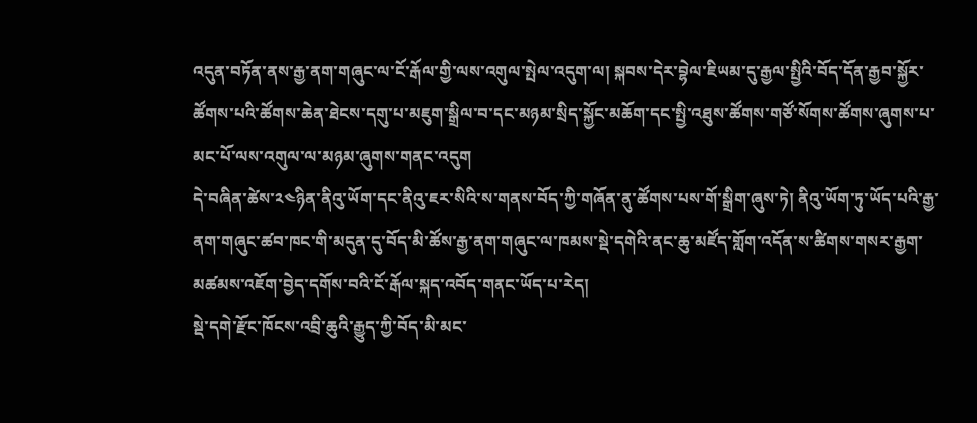འདུན་བཏོན་ནས་རྒྱ་ནག་གཞུང་ལ་ངོ་རྒོལ་གྱི་ལས་འགུལ་སྤེལ་འདུག་ལ། སྐབས་དེར་བྷེལ་ཇིཡམ་དུ་རྒྱལ་སྤྱིའི་བོད་དོན་རྒྱབ་སྐྱོར་ཚོགས་པའི་ཚོགས་ཆེན་ཐེངས་དགུ་པ་མཇུག་སྒྲིལ་བ་དང་མཉམ་སྲིད་སྐྱོང་མཆོག་དང་སྤྱི་འཐུས་ཚོགས་གཙོ་སོགས་ཚོགས་ཞུགས་པ་མང་པོ་ལས་འགུལ་ལ་མཉམ་ཞུགས་གནང་འདུག
དེ་བཞིན་ཚེས་༢༤ཉིན་ནིའུ་ཡོག་དང་ནིའུ་ཇར་སིའི་ས་གནས་བོད་ཀྱི་གཞོན་ནུ་ཚོགས་པས་གོ་སྒྲིག་ཞུས་ཏེ། ནིའུ་ཡོག་ཏུ་ཡོད་པའི་རྒྱ་ནག་གཞུང་ཚབ་ཁང་གི་མདུན་དུ་བོད་མི་ཚོས་རྒྱ་ནག་གཞུང་ལ་ཁམས་སྡེ་དགེའི་ནང་ཆུ་མཛོད་གློག་འདོན་ས་ཚིགས་གསར་རྒྱག་མཚམས་འཇོག་བྱེད་དགོས་བའི་ངོ་རྒོལ་སྐད་འབོད་གནང་ཡོད་པ་རེད།
སྡེ་དགེ་རྫོང་ཁོངས་འབྲི་ཆུའི་རྒྱུད་ཀྱི་བོད་མི་མང་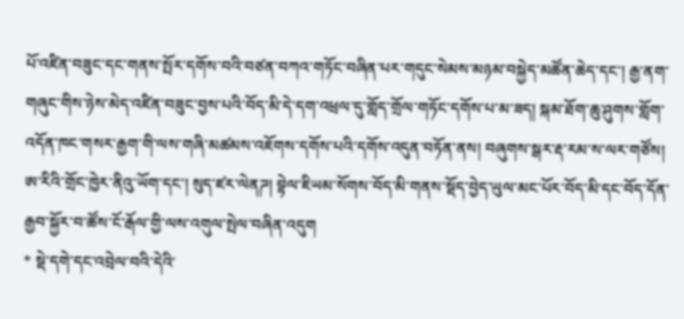པོ་འཛིན་བཟུང་དང་གནས་སྤོར་དགོས་བའི་བཙན་བཀའ་གཏོང་བཞིན་པར་གདུང་སེམས་མཉམ་བསྐྱེད་མཚོན་ཆེད་དང་། རྒྱ་ནག་གཞུང་གིས་ཉེས་མེད་འཛིན་བཟུང་བྱས་པའི་བོད་མི་དེ་དག་འཕྲལ་དུ་གློད་གྲོལ་གཏོང་དགོས་པ་མ་ཟད། སྐམ་ཐོག་ཆུ་ཤུགས་གློག་འདོན་ཁང་གསར་རྒྱག་གི་ལས་གཞི་མཚམས་འཇོགས་དགོས་པའི་དགོས་འདུན་བཏོན་ནས། བཞུགས་སྒར་རྡ་རམ་ས་ལར་གཙོས། ཨ་རིའི་གྲོང་ཁྱེར་ནིའུ་ཡོག་དང་། སུད་ཛར་ལེནཌ། བྷེལ་ཇིཡམ་སོགས་བོད་མི་གནས་སྡོད་བྱེད་ཡུལ་མང་པོར་བོད་མི་དང་བོད་དོན་རྒྱབ་སྐྱོར་བ་ཚོས་ངོ་རྒོལ་གྱི་ལས་འགུལ་སྤེལ་བཞིན་འདུག
* སྡེ་དགེ་དང་འབྲེལ་བའི་དེའི་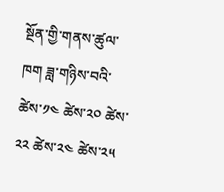སྔོན་གྱི་གནས་ཚུལ་ཁག ཟླ་གཉིས་བའི་ཚེས་༡༤ ཚེས་༢༠ ཚེས་༢༢ ཚེས་༢༤ ཚེས་༢༥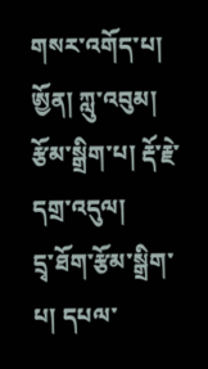གསར་འགོད་པ། ཨྱོན། ཀླུ་འབུམ།
རྩོམ་སྒྲིག་པ། རྡོ་རྗེ་དགྲ་འདུལ།
དྲྭ་ཐོག་རྩོམ་སྒྲིག་པ། དཔལ་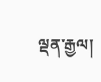ལྡན་རྒྱལ།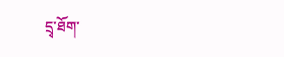དྲྭ་ཐོག་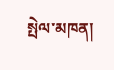སྤེལ་མཁན།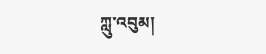ཀླུ་འབུམ།